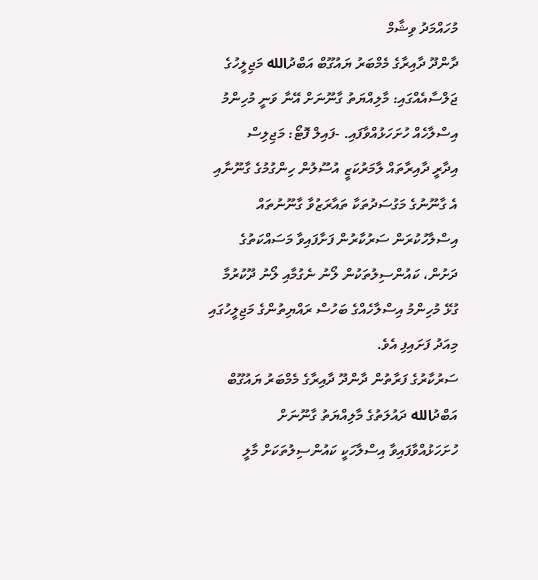މުހައްމަދު ވިޝާމް
ދާންދޫ ދާއިރާގެ މެމްބަރު ޔައުގޫބް އަބްދުالله މަޖިލީހުގެ ޖަލްސާއެއްގައި: މާލިއްޔަތު ގާނޫނަށް އޭނާ ވަނީ މުހިންމު އިސްލާހެއް ހުށަހަޅުއްވާފައި. -ފައިލް ފޮޓޯ: މަޖިލިސް
އިދާރީ ދާއިރާތައް ލާމަރުކަޒީ އުސޫލުން ހިންގުމުގެ ގާނޫނާއި އެ ގާނޫނުގެ މަގުސަދުތަކާ ތައާރަޒުވާ ގާނޫނުތައް އިސްލާހުކުރަން ސަރުކާރުން ފަށާފައިވާ މަސައްކަތުގެ ދަށުން، ކައުންސިލުތަކުން ލޯނު ނެގުމާއި ލޯނު ދޫކުރުމާ ގުޅޭ މުހިންމު އިސްލާހެއްގެ ބަހުސް ރައްޔިތުންގެ މަޖިލީހުގައި މިއަދު ފަށައިފި އެވެ.
ސަރުކާރުގެ ފަރާތުން ދާންދޫ ދާއިރާގެ މެމްބަރު ޔައުގޫބް އަބްދުالله ދައުލަތުގެ މާލިއްޔަތު ގާނޫނަށް ހުށަހަޅުއްވާފައިވާ އިސްލާހަކީ ކައުންސިލުތަކަށް މާލީ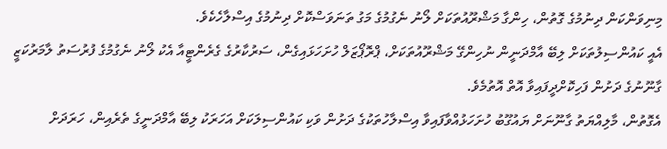މިނިވަންކަން ދިނުމުގެ ގޮތުން، ހިންގާ މަޝްރޫއުތަކަށް ލޯނު ނެގުމުގެ މަގު ތަނަވަސްކޮށް ދިނުމުގެ އިސްލާހެކެވެ.
އެއީ ކައުންސިލުތަކަށް ލިބޭ އާމްދަނީން ނުހިންގޭ މަޝްރޫއުތަކަށް، ޕްރޮޕޯޒަލް ހުށަހަޅައިގެން، ސަރުކާރުގެ ގެރެންޓީއާ އެކު ލޯނު ނެގުމުގެ ފުރުސަތު ލާމަރުކަޒީ ގާނޫނުގެ ދަށުން ފަހިކޮށްދީފައިވާ އޮތް އޮތުމެވެ.
އެގޮތުން، މާލިއްޔަތު ގާނޫނަށް ޔައުގޫބު ހުށަހަޅުއްވާފައިވާ އިސްލާހުތަކުގެ ދަށުން ވަކި ކައުންސިލަކަށް އަހަރަކު ލިބޭ އާމްދަނީގެ ތެރެއިން، ހަރަދަށް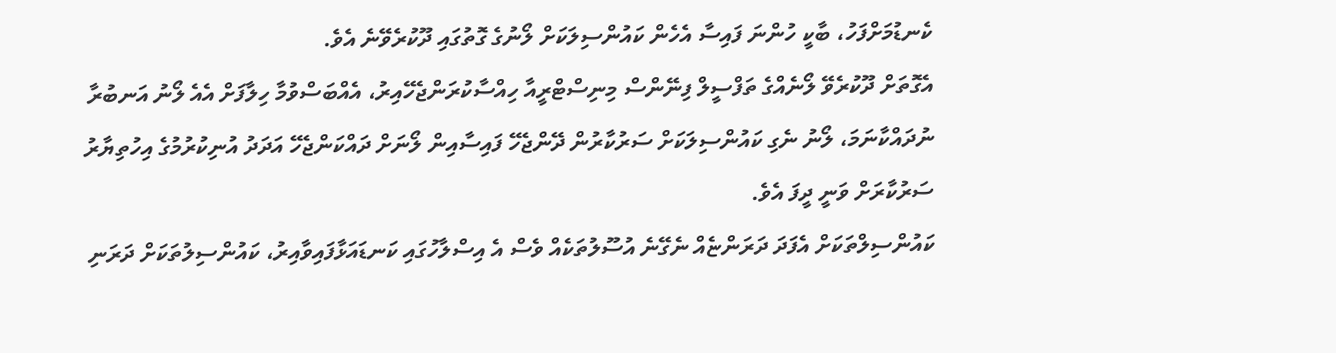ކެނޑުމަށްފަހު، ބާކީ ހުންނަ ފައިސާ އެހެން ކައުންސިލަކަށް ލޯނުގެ ގޮތުގައި ދޫކުރެވޭނެ އެވެ.
އެގޮތަށް ދޫކުރެވޭ ލޯނެއްގެ ތަފްސީލް ފިނޭންސް މިނިސްޓްރީއާ ހިއްސާކުރަންޖެހޭއިރު، އެއްބަސްވުމާ ހިލާފަށް އެއެ ލޯނު އަނބުރާ ނުދައްކާނަމަ، ލޯނު ނެގި ކައުންސިލަކަށް ސަރުކާރުން ދޭންޖެހޭ ފައިސާއިން ލޯނަށް ދައްކަންޖެހޭ އަދަދު އުނިކުރުމުގެ އިހުތިޔާރު ސަރުކާރަށް ވަނީ ދީފަ އެވެ.
ކައުންސިލްތަކަށް އެފަދަ ދަރަންޏެއް ނެގޭނެ އުސޫލުތަކެއް ވެސް އެ އިސްލާހުގައި ކަނޑައަޅާފައިވާއިރު، ކައުންސިލުތަކަށް ދަރަނި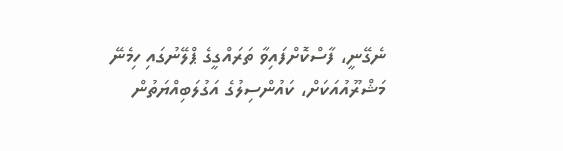ނެގޭނީ، ފާސްކޮށްފައިވާ ތަރައްގީގެ ޕްލޭނުގައި ހިމެނޭ މަޝްރޫއުއަކަށް، ކައުންސިލުގެ އަގުލަބިއްޔަތުން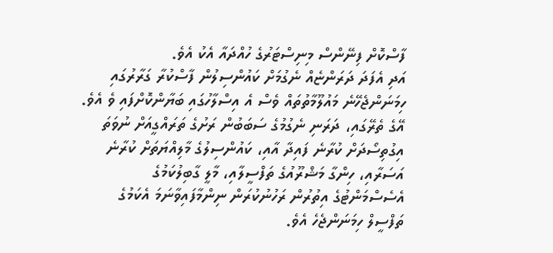ފާސްކޮށް ފިނޭންސް މިނިސްޓަރުގެ ހުއްދައާ އެކު އެވެ.
އަދި އެފަދަ ދަރަންޏެއް ނެގުމަށް ކައުންސިލުން ފާސްކުރާ ގަރާރުގައި ހިމަނަންޖެހޭނެ މައުލޫމާތުތައް ވެސް އެ އިސްލާހުގައި ބަޔާންކޮށްފައި ވެ އެވެ.
އޭގެ ތެރޭގައި، ދަރަނި ނެގުމުގެ ސަބަބުން ރަށުގެ ތަރައްގީއަށް ނުވަތަ އިގުތިސޯދަށް ކުރާނެ ފައިދާ އާއި، ކައުންސިލުގެ މާލިއްޔަތަށް ކުރާނެ އަސަރާއި، ހިންގާ މަޝްރޫއުގެ ތަފްސީލާއި، މާލީ ގާބިލުކަމުގެ އެސެސްމަންޓުގެ އިތުރުން ރަހުނުކުރަން ނިންމާފައިވާނަމަ އެކަމުގެ ތަފްސީލް ހިމަނަންޖެހެ އެވެ.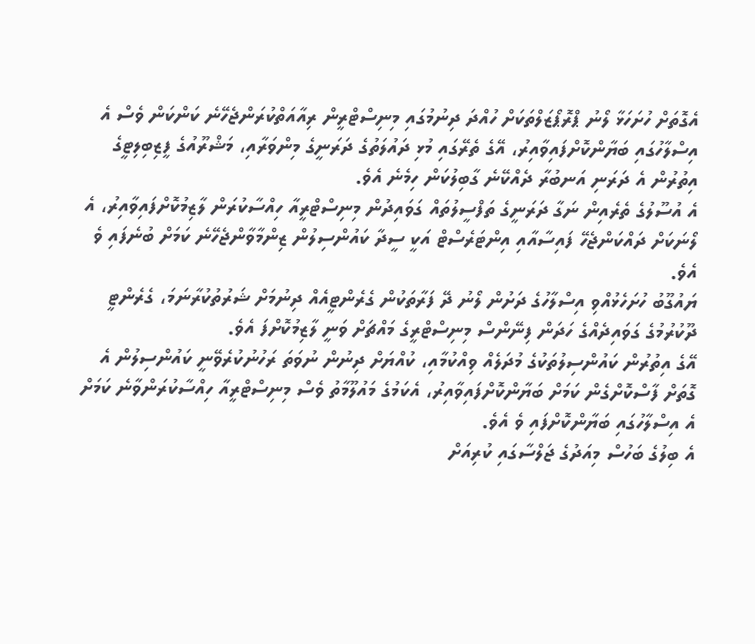އެގޮތަށް ހުށަހަޅާ ލޯނު ޕްރޮޕޯޒަލްތަކަށް ހުއްދަ ދިނުމުގައި މިނިސްޓްރީން ރިއާއަތްކުރަންޖެހޭނެ ކަންކަން ވެސް އެ އިސްލާހުގައި ބަޔާންކޮށްފައިވާއިރު، އޭގެ ތެރޭގައި މުޅި ދައުލަތުގެ ދަރަނީގެ މިންވަރާއި، މަޝްރޫއުގެ ފީޒިބިލިޓީގެ އިތުރުން އެ ދަރަނި އަނބުރާ ދެއްކޭނެ ގާބިލުކަން ހިމެނެ އެވެ.
އެ އުސޫލުގެ ތެރެއިން ނަގާ ދަރަނީގެ ތަފްސީލުތައް ގަވައިދުން މިނިސްޓްރީއާ ހިއްސާކުރަން ލާޒިމުކޮށްފައިވާއިރު، އެ ލޯނަކަށް ދައްކަންޖެހޭ ފައިސާއާއި އިންޓަރެސްޓް އަކީ ސީދާ ކައުންސިލުން ޒިންމާވާންޖެހޭނެ ކަމަށް ބުނެފައި ވެ އެވެ.
ޔައުގޫބު ހުށަހެޅުއްވި އިސްލާހުގެ ދަށުން ލޯނު ދޭ ފަރާތަކުން ގެރެންޓީއެއް ދިނުމަށް ޝަރުތުކުރާނަމަ، ގެރެންޓީ ދޫކުރުމުގެ ގަވައިދެއްގެ ހަދަން ފިނޭންސް މިނިސްޓްރީގެ މައްޗަށް ވަނީ ލާޒިމުކޮށްފަ އެވެ.
އޭގެ އިތުރުން ކައުންސިލުތަކުގެ މުދަލެއް ވިއްކުމާއި، ކުއްޔަށް ދިނުން ނުވަތަ ރަހުނުކުރެވޭނީ ކައުންސިލުން އެ ގޮތަށް ފާސްކޮށްގެން ކަމަށް ބަޔާންކޮށްފައިވާއިރު، އެކަމުގެ މައުލޫމާތު ވެސް މިނިސްޓްރީއާ ހިއްސާކުރަންވާނެ ކަމަށް އެ އިސްލާހުގައި ބަޔާންކޮށްފައި ވެ އެވެ.
އެ ބިލުގެ ބަހުސް މިއަދުގެ ޖަލްސާގައި ކުރިއަށް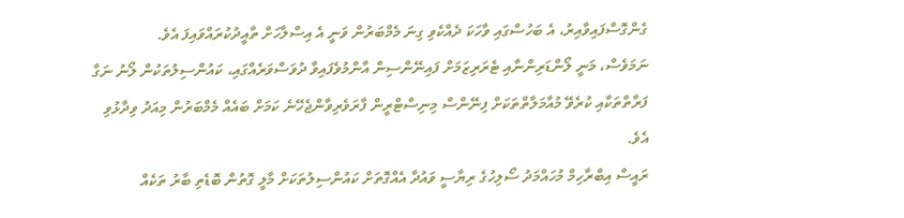ގެންގޮސްފައިވާއިރު، އެ ބަހުސްގައި ވާހަކަ ދެއްކެވި ގިނަ މެމްބަރުން ވަނީ އެ އިސްލާހަށް ތާއީދުކުރައްވައިފަ އެވެ.
ނަމަވެސް، މަނީ ލޯންޑަރިންނާއި ޓެރަރިޒަމަށް ފައިނޭންސިން އާންމުވެފައިވާ ދުވަސްވަރެއްގައި، ކައުންސިލުތަކުން ލޯނު ނަގާ ފަރާތްތަކާއި ކުރެވޭ މުއާމަލާތްތަކަށް ފިނޭންސް މިނިސްޓްރީން ފާރަވެރިވާންޖެހޭނެ ކަމަށް ބައެއް މެމްބަރުން މިއަދު ވިދާޅުވި އެވެ.
ރައީސް އިބްރާހިމް މުހައްމަދު ސޯލިހުގެ ރިޔާސީ ވައުދާ އެއްގޮތަށް ކައުންސިލުތަކަށް މާލީ ގޮތުން ބޮޑެތި ބާރު ތަކެއް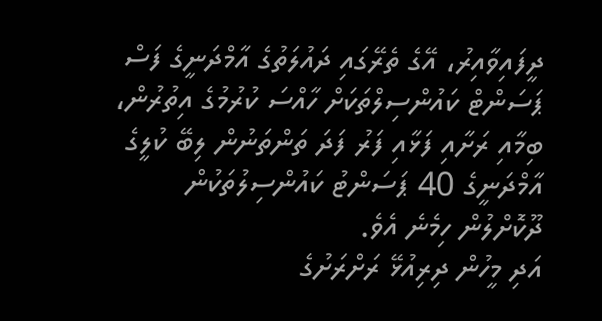ދީފައިވާއިރު، އޭގެ ތެރޭގައި ދައުލަތުގެ އާމްދަނީގެ ފަސް ޕަސަންޓް ކައުންސިލްތަކަށް ހާއްސަ ކުރުމުގެ އިތުރުން، ބިމާއި ރަށާއި ފަޅާއި ފަރު ފަދަ ތަންތަނުން ލިބޭ ކުލީގެ އާމްދަނީގެ 40 ޕަސަންޓު ކައުންސިލުތަކުން ދޫކޮށްލުން ހިމެނެ އެވެ.
އަދި މީހުން ދިރިއުޅޭ ރަށްރަށުގެ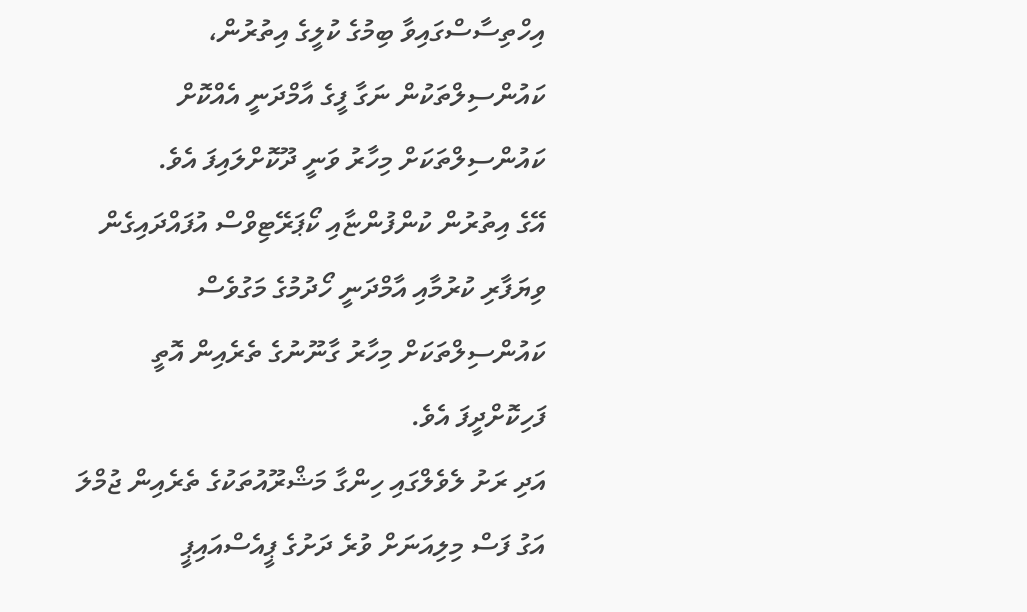އިހްތިސާސްގައިވާ ބިމުގެ ކުލީގެ އިތުރުން، ކައުންސިލްތަކުން ނަގާ ފީގެ އާމްދަނީ އެއްކޮށް ކައުންސިލްތަކަށް މިހާރު ވަނީ ދޫކޮށްލައިފަ އެވެ.
އޭގެ އިތުރުން ކުންފުންޏާއި ކޯޕަރޭޓިވްސް އުފައްދައިގެން ވިޔަފާރި ކުރުމާއި އާމްދަނީ ހޯދުމުގެ މަގުވެސް ކައުންސިލްތަކަށް މިހާރު ގާނޫނުގެ ތެރެއިން އޮތީ ފަހިކޮށްދީފަ އެވެ.
އަދި ރަށު ލެވެލްގައި ހިންގާ މަޝްރޫއުތަކުގެ ތެރެއިން ޖުމްލަ އަގު ފަސް މިލިއަނަށް ވުރެ ދަށުގެ ޕީއެސްއައިޕީ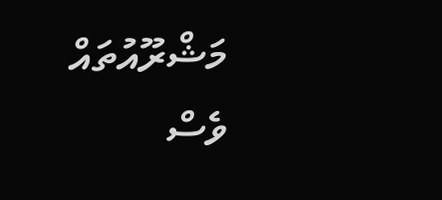މަޝްރޫއުތައް ވެސް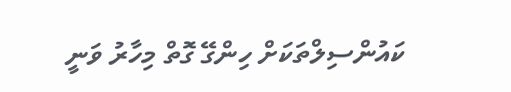ކައުންސިލްތަކަށް ހިންގޭ ގޮތް މިހާރު ވަނީ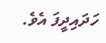ހަދައިދީފަ އެވެ.